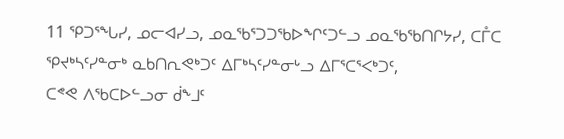11 ᕿᑐᕐᖓᓯ, ᓄᓕᐊᓯᓗ, ᓄᓇᖃᕐᑐᑐᖃᐅᖏᑦᑐᓪᓗ ᓄᓇᖃᖃᑎᒋᔭᓯ, ᑕᒤᑕ ᕿᔪᒃᓴᑦᓯᓐᓂᒃ ᓇᑲᑎᕆᕙᒃᑐᑦ ᐃᒥᒃᓴᑦᓯᓐᓂᒡᓗ ᐃᒥᕐᑕᕐᐸᒃᑐᑦ,
ᑕᕝᕙ ᐱᖃᑕᐅᓪᓗᓂ ᑰᖕᒧᑦ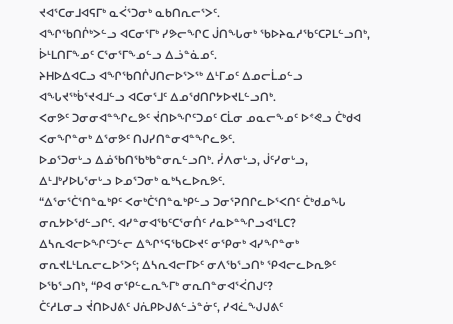ᔪᐊᕐᑕᓂᒧᐊᕋᒥᒃ ᓇᐹᕐᑐᓂᒃ ᓇᑲᑎᕆᓕᕐᐳᑦ.
ᐊᖏᖃᑎᒌᒃᐳᓪᓗ ᐊᑕᓂᕐᒥᒃ ᓯᕗᓕᖏᑕ ᒎᑎᖓᓂᒃ ᖃᐅᔨᓇᓱᖃᑦᑕᕈᒪᓪᓗᑎᒃ, ᐆᒻᒪᑎᒥᖕᓄᑦ ᑕᕐᓂᕐᒥᖕᓄᓪᓗ ᐃᓘᓐᓈᓄᑦ.
ᔨᕼᐅᐃᐊᑕᓗ ᐊᖏᖃᑎᒌᒍᑎᓕᐅᕐᐳᖅ ᐃᒻᒥᓄᑦ ᐃᓄᓕᒫᓄᓪᓗ ᐊᖓᔪᖅᑳᕐᔪᐊᒧᓪᓗ ᐊᑕᓂᕐᒧᑦ ᐃᓄᖁᑎᒋᔭᐅᔪᒪᓪᓗᑎᒃ.
ᐸᓂᕗᑦ ᑐᓂᓂᐊᓐᖏᓚᕗᑦ ᔫᑎᐅᖏᑦᑐᓄᑦ ᑕᒫᓂ ᓄᓇᓕᖕᓄᑦ ᐅᕝᕙᓗ ᑖᒃᑯᐊ ᐸᓂᖏᓐᓂᒃ ᐃᕐᓂᕗᑦ ᑎᒍᓯᑎᓐᓂᐊᓐᖏᓚᕗᑦ.
ᐅᓄᕐᑐᓂᒡᓗ ᐃᓅᖃᑎᖃᒃᑲᓐᓂᕆᓪᓗᑎᒃ. ᓰᐱᓂᒡᓗ, ᒎᑦᓯᓂᒡᓗ, ᐃᒻᒧᒃᓯᐅᒐᕐᓂᒡᓗ ᐅᓄᕐᑐᓂᒃ ᓇᒃᓴᓚᐅᕆᕗᑦ.
“ᐃᕐᓂᕐᑖᕐᑎᓐᓇᒃᑭᑦ ᐸᓂᒃᑖᕐᑎᓐᓇᒃᑭᓪᓗ ᑐᓂᕐᕈᑎᒋᓚᐅᕐᐸᑎᑦ ᑖᒃᑯᓄᖓ ᓂᕆᔭᐅᖁᓪᓗᒋᑦ. ᐊᓯᓐᓂᐊᖃᑦᑕᕐᓂᑏᑦ ᓱᓇᐅᓐᖏᓗᐊᕐᒪᑕ?
ᐃᓴᕆᐊᓕᐅᖏᑦᑐᓪᓕ ᐃᖏᕐᕋᖃᑕᐅᔪᑦ ᓂᕿᓂᒃ ᐊᓯᖏᓐᓂᒃ ᓂᕆᔪᒪᒻᒪᕆᓕᓚᐅᕐᐳᑦ; ᐃᓴᕆᐊᓕᒥᐅᑦ ᓂᐱᖃᕐᓗᑎᒃ ᕿᐊᓕᓚᐅᕆᕗᑦ ᐅᖃᕐᓗᑎᒃ, “ᑭᐊ ᓂᕿᓪᓚᕆᖕᒥᒃ ᓂᕆᑎᓐᓂᐊᕐᐹᑎᒍᑦ?
ᑖᑦᓱᒪᓂᓗ ᔫᑎᐅᒍᕕᑦ ᒍᕇᑭᐅᒍᕕᓪᓘᓐᓃᑦ, ᓯᐊᓛᖑᒍᕕᑦ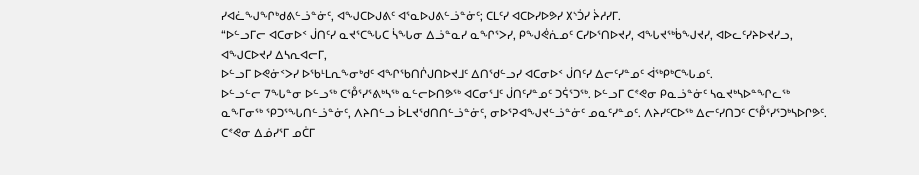ᓯᐊᓛᖑᖏᒃᑯᕕᓪᓘᓐᓃᑦ, ᐊᖑᑕᐅᒍᕕᑦ ᐊᕐᓇᐅᒍᕕᓪᓘᓐᓃᑦ; ᑕᒪᑦᓯ ᐊᑕᐅᓯᐅᕗᓯ ᙭ᔅᑑᓯ ᔩᓱᓯᒥ.
“ᐅᓪᓗᒥᓕ ᐊᑕᓂᐅᑉ ᒎᑎᑦᓯ ᓇᔪᕐᑕᖓᑕ ᓵᖓᓂ ᐃᓘᓐᓇᓯ ᓇᖏᕐᐳᓯ, ᑭᖑᕚᕇᓄᑦ ᑕᓯᐅᕐᑎᐅᔪᓯ, ᐊᖓᔪᖅᑳᖑᔪᓯ, ᐊᐅᓚᑦᓯᔨᐅᔪᓯᓗ, ᐊᖑᑕᐅᔪᓯ ᐃᓴᕆᐊᓕᒥ,
ᐅᓪᓗᒥ ᐅᕙᓃᑉᐳᓯ ᐅᖃᒻᒪᕆᖕᓂᒃᑯᑦ ᐊᖏᖃᑎᒌᒍᑎᐅᔪᒧᑦ ᐃᑎᖁᓪᓗᓯ ᐊᑕᓂᐅᑉ ᒎᑎᑦᓯ ᐃᓕᑦᓯᓐᓄᑦ ᐋᖅᑭᒃᑕᖓᓄᑦ.
ᐅᓪᓗᓪᓕ 7ᖓᓐᓂ ᐅᓪᓗᖅ ᑕᕾᕐᓯᕐᕕᒃᓴᖅ ᓇᓪᓕᐅᑎᕗᖅ ᐊᑕᓂᕐᒧᑦ ᒎᑎᑦᓯᓐᓄᑦ ᑐᕌᕐᑐᖅ. ᐅᓪᓗᒥ ᑕᕝᕙᓂ ᑭᓇᓘᓐᓃᑦ ᓴᓇᔪᒃᓴᐅᓐᖏᓚᖅ ᓇᖕᒥᓂᖅ ᕿᑐᕐᖓᑎᓪᓘᓐᓃᑦ, ᐱᔨᑎᓪᓗ ᐆᒪᔪᖁᑎᑎᓪᓘᓐᓃᑦ, ᓂᐅᕐᕈᐊᖑᔪᓪᓘᓐᓃᑦ ᓄᓇᑦᓯᓐᓄᑦ. ᐱᔨᓯᑦᑕᐅᖅ ᐃᓕᑦᓯᑎᑐᑦ ᑕᕾᕐᓯᕐᑐᒃᓴᐅᒋᕗᑦ.
ᑕᕝᕙᓂ ᐃᓅᓯᕐᒥ ᓄᑖᒥ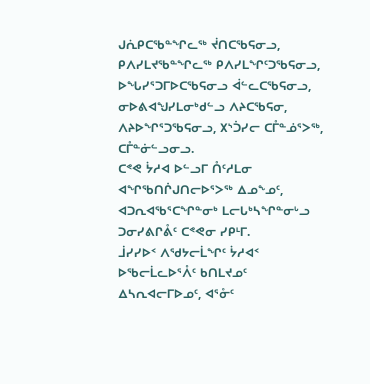ᒍᕇᑭᑕᖃᓐᖏᓚᖅ ᔫᑎᑕᖃᕋᓂᓗ, ᑭᐱᓯᒪᔪᖃᓐᖏᓚᖅ ᑭᐱᓯᒪᖏᑦᑐᖃᕋᓂᓗ, ᐅᖓᓯᕐᑐᒥᐅᑕᖃᕋᓂᓗ ᐋᓪᓚᑕᖃᕋᓂᓗ, ᓂᐅᕕᐊᖑᓯᒪᓂᒃᑯᓪᓗ ᐱᔨᑕᖃᕋᓂ, ᐱᔨᐅᖏᕐᑐᖃᕋᓂᓗ, ᙭ᔅᑑᓯᓕ ᑕᒤᓐᓅᕐᐳᖅ, ᑕᒤᓐᓃᓪᓗᓂᓗ.
ᑕᕝᕙ ᔮᓱᐊ ᐅᓪᓗᒥ ᑍᑦᓱᒪᓂ ᐊᖏᖃᑎᒌᒍᑎᓕᐅᕐᐳᖅ ᐃᓄᖕᓄᑦ, ᐊᑐᕆᐊᖃᕐᑕᖏᓐᓂᒃ ᒪᓕᒐᒃᓴᖏᓐᓂᒡᓗ ᑐᓂᓯᕕᒋᕔᑦ ᑕᕝᕙᓂ ᓯᑭᒻᒥ.
ᒨᓯᓯᐅᑉ ᐱᖁᔭᓕᒫᖏᑦ ᔮᓱᐊᑉ ᐅᖃᓕᒫᓚᐅᕐᐰᑦ ᑲᑎᒪᔪᓄᑦ ᐃᓴᕆᐊᓕᒥᐅᓄᑦ, ᐊᕐᓁᑦ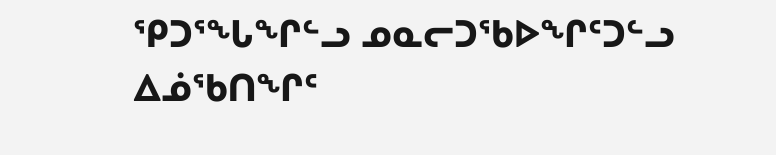ᕿᑐᕐᖓᖏᓪᓗ ᓄᓇᓕᑐᖃᐅᖏᑦᑐᓪᓗ ᐃᓅᖃᑎᖏᑦ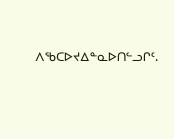ᐱᖃᑕᐅᔪᐃᓐᓇᐅᑎᓪᓗᒋᑦ.